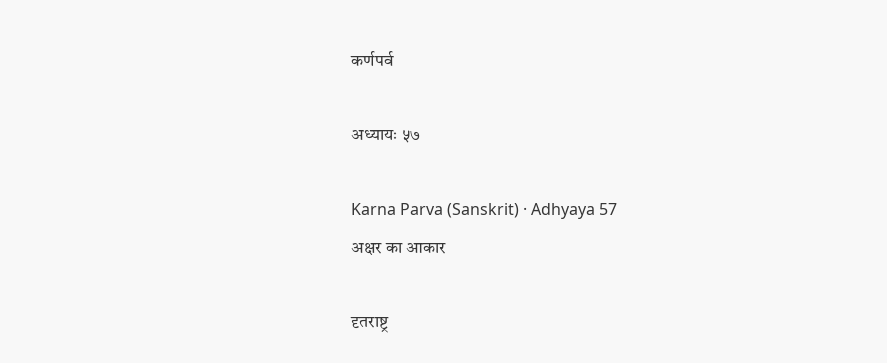कर्णपर्व

अध्यायः ५७

Karna Parva (Sanskrit) · Adhyaya 57
अक्षर का आकार

दृतराष्ट्र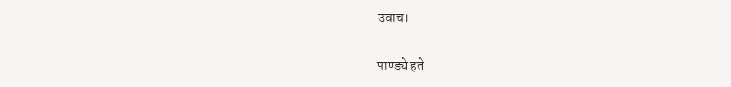उवाच।

पाण्ड्ये हते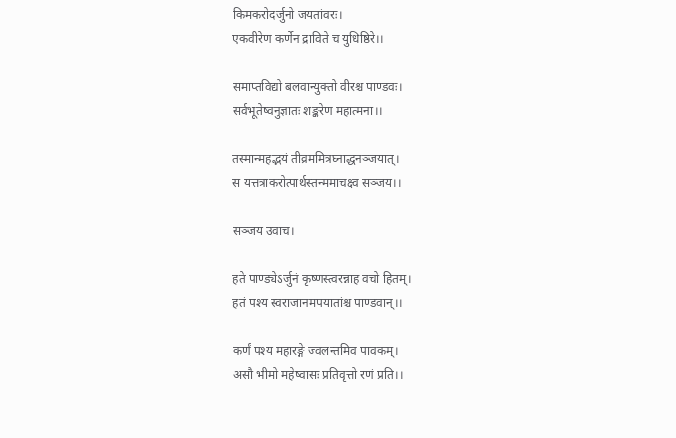किमकरोदर्जुनो जयतांवरः।
एकवीरेण कर्णेन द्राविते च युधिष्ठिरे।।

समाप्तविद्यो बलवान्युक्तो वीरश्च पाण्डवः।
सर्वभूतेष्वनुज्ञातः शङ्करेण महात्मना।।

तस्मान्महद्भयं तीव्रममित्रघ्नाद्धनञ्जयात्।
स यत्तत्राकरोत्पार्थस्तन्ममाचक्ष्व सञ्जय।।

सञ्जय उवाच।

हते पाण्ड्येऽर्जुनं कृष्णस्त्वरन्नाह वचो हितम्।
हतं पश्य स्वराजानमपयातांश्च पाण्डवान्।।

कर्णं पश्य महारङ्गे ज्वलन्तमिव पावकम्।
असौ भीमो महेष्वासः प्रतिवृत्तो रणं प्रति।।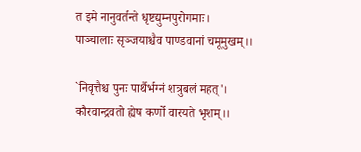त इमे नानुवर्तन्ते धृष्टद्युम्नपुरोगमाः।
पाञ्चालाः सृञ्जयाश्चैव पाण्डवानां चमूमुखम्।।

`निवृत्तैश्च पुनः पार्थैर्भग्नं शत्रुबलं महत्'।
कौरवान्द्रवतो ह्येष कर्णो वारयते भृशम्।।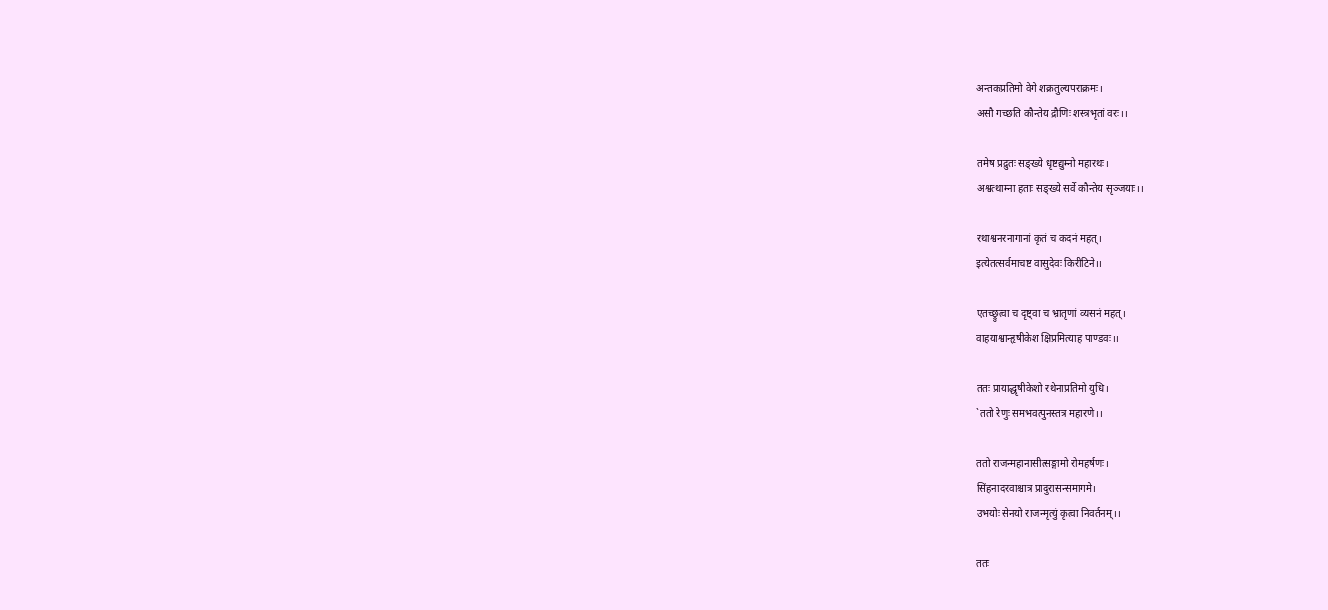अन्तकप्रतिमो वेगे शक्रतुल्यपराक्रमः।
असौ गच्छति कौन्तेय द्रौणिः शस्त्रभृतां वरः।।

तमेष प्रद्रुतः सङ्ख्ये धृष्टद्युम्नो महारथः।
अश्वत्थाम्ना हताः सङ्ख्ये सर्वे कौन्तेय सृञ्जयाः।।

रथाश्वनरनागानां कृतं च कदनं महत्।
इत्येतत्सर्वमाचष्ट वासुदेवः किरीटिने।।

एतच्छ्रुत्वा च दृष्ट्वा च भ्रातृणां व्यसनं महत्।
वाहयाश्वान्हृषीकेश क्षिप्रमित्याह पाण्डवः।।

ततः प्रायाद्धृषीकेशो रथेनाप्रतिमो युधि।
`ततो रेणुः समभवत्पुनस्तत्र महारणे।।

ततो राजन्महानासीत्सङ्गामो रोमहर्षणः।
सिंहनादरवाश्चात्र प्रादुरासन्समागमे।
उभयोः सेनयो राजन्मृत्युं कृत्वा निवर्तनम्।।

ततः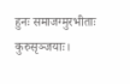हुनः समाजग्मुरभीताः कुरुसृञ्जयाः।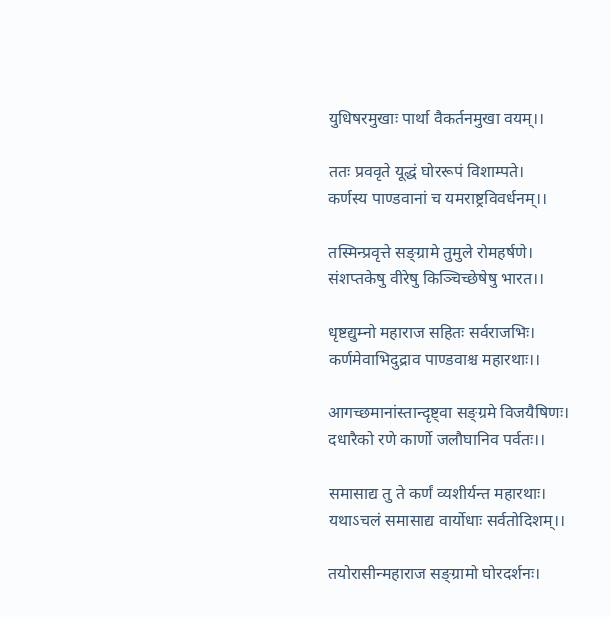युधिषरमुखाः पार्था वैकर्तनमुखा वयम्।।

ततः प्रववृते यूद्धं घोररूपं विशाम्पते।
कर्णस्य पाण्डवानां च यमराष्ट्रविवर्धनम्।।

तस्मिन्प्रवृत्ते सङ्ग्रामे तुमुले रोमहर्षणे।
संशप्तकेषु वीरेषु किञ्चिच्छेषेषु भारत।।

धृष्टद्युम्नो महाराज सहितः सर्वराजभिः।
कर्णमेवाभिदुद्राव पाण्डवाश्च महारथाः।।

आगच्छमानांस्तान्दृष्ट्वा सङ्ग्रमे विजयैषिणः।
दधारैको रणे कार्णो जलौघानिव पर्वतः।।

समासाद्य तु ते कर्णं व्यशीर्यन्त महारथाः।
यथाऽचलं समासाद्य वार्योधाः सर्वतोदिशम्।।

तयोरासीन्महाराज सङ्ग्रामो घोरदर्शनः।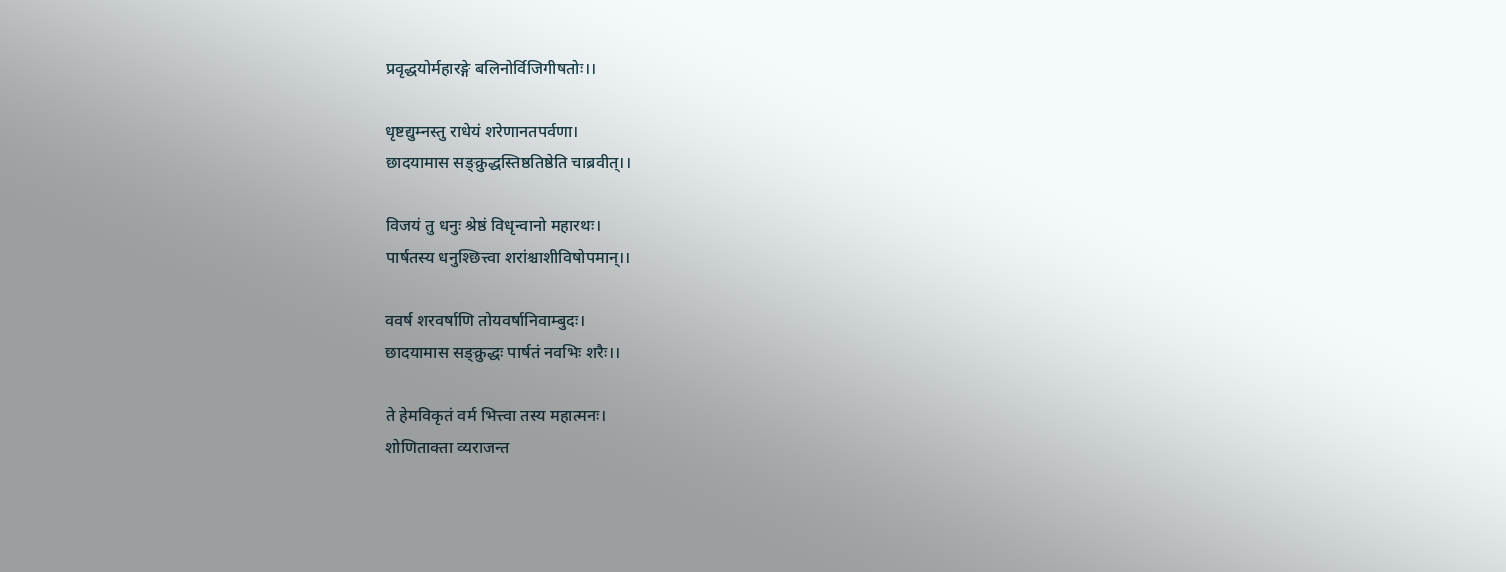प्रवृद्धयोर्महारङ्गे बलिनोर्विजिगीषतोः।।

धृष्टद्युम्नस्तु राधेयं शरेणानतपर्वणा।
छादयामास सङ्क्रुद्धस्तिष्ठतिष्ठेति चाब्रवीत्।।

विजयं तु धनुः श्रेष्ठं विधृन्वानो महारथः।
पार्षतस्य धनुश्छित्त्वा शरांश्चाशीविषोपमान्।।

ववर्ष शरवर्षाणि तोयवर्षानिवाम्बुदः।
छादयामास सङ्क्रुद्धः पार्षतं नवभिः शरैः।।

ते हेमविकृतं वर्म भित्त्वा तस्य महात्मनः।
शोणिताक्ता व्यराजन्त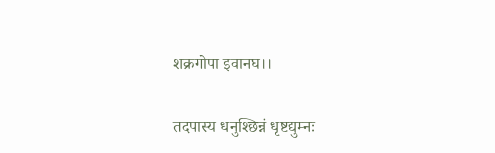शक्रगोपा इवानघ।।

तदपास्य धनुश्छिन्नं धृष्टद्युम्नः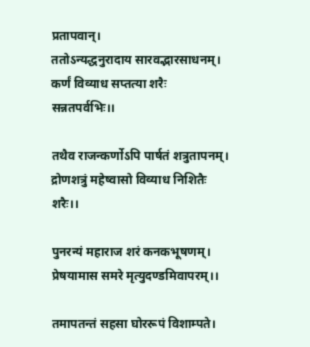प्रतापवान्।
ततोऽन्यद्धनुरादाय सारवद्भारसाधनम्।
कर्णं विव्याध सप्तत्या शरैः सन्नतपर्वभिः।।

तथैव राजन्कर्णोऽपि पार्षतं शत्रुतापनम्।
द्रोणशत्रुं महेष्वासो विव्याध निशितैः शरैः।।

पुनरन्यं महाराज शरं कनकभूषणम्।
प्रेषयामास समरे मृत्युदण्डमिवापरम्।।

तमापतन्तं सहसा घोररूपं विशाम्पते।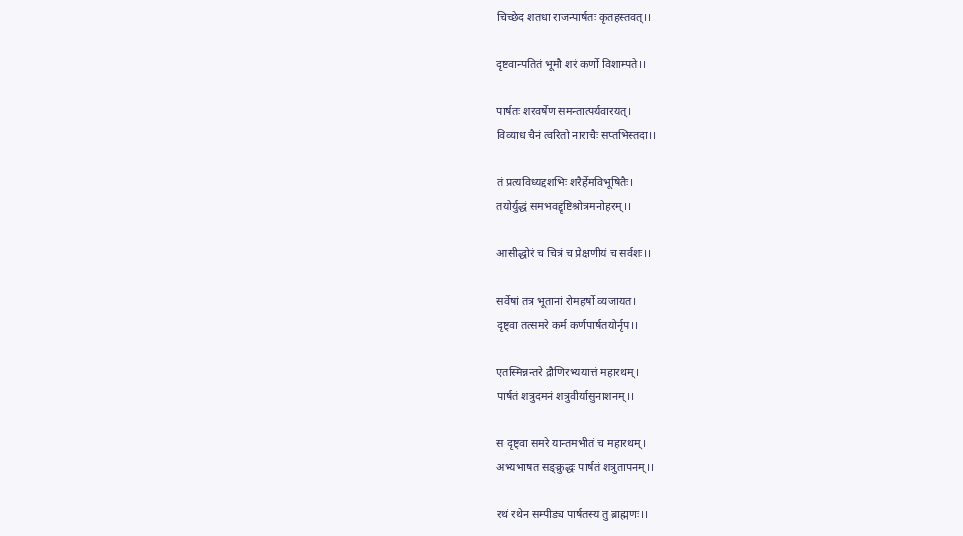चिच्छेद शतधा राजन्पार्षतः कृतहस्तवत्।।

दृष्टवान्पतितं भूमौ शरं कर्णो विशाम्पते।।

पार्षतः शरवर्षेण समन्तात्पर्यवारयत्।
विव्याध चैनं त्वरितो नाराचैः सप्तभिस्तदा।।

तं प्रत्यविध्यद्दशभिः शरैर्हेमविभूषितैः।
तयोर्युद्धं समभवद्दृष्टिश्रोत्रमनोहरम्।।

आसीद्धोरं च चित्रं च प्रेक्षणीयं च सर्वशः।।

सर्वेषां तत्र भूतानां रोमहर्षो व्यजायत।
दृष्ट्वा तत्समरे कर्म कर्णपार्षतयोर्नृप।।

एतस्मिन्नन्तरे द्रौणिरभ्ययात्तं महारथम्।
पार्षतं शत्रुदमनं शत्रुवीर्यासुनाशनम्।।

स दृष्ट्वा समरे यान्तमभीतं च महारथम्।
अभ्यभाषत सङ्क्रुद्धः पार्षतं शत्रुतापनम्।।

रथं रथेन सम्पीड्य पार्षतस्य तु ब्राह्मणः।।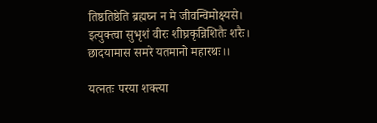तिष्ठतिष्ठेति ब्रह्मघ्न न मे जीवन्विमोक्ष्यसे।
इत्युक्त्वा सुभृशं वीरः शीघ्रकृन्निशितैः शरैः।
छादयामास समरे यतमानो महारथः।।

यत्नतः परया शक्त्या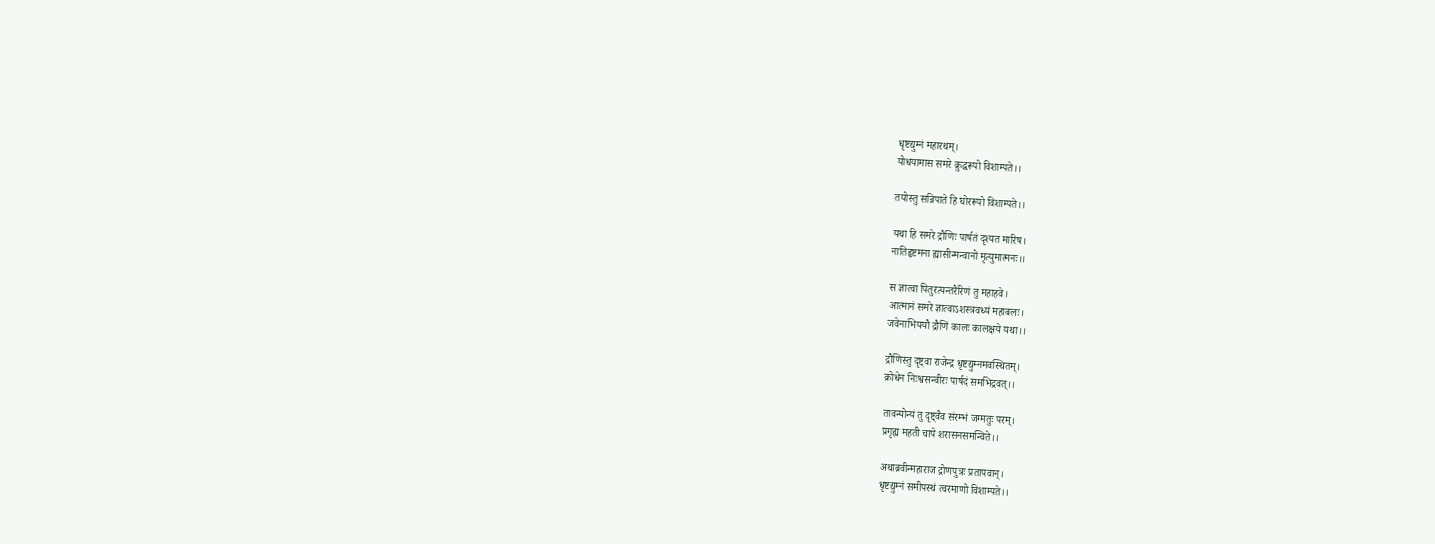धृष्टद्युम्नं महारथम्।
योधयामास समरे क्रुद्धरूपो विशाम्पते।।

तयोस्तु सन्निपाते हि घोररूपो विशाम्पते।।

यथा हि समरे द्रौणिः पार्षतं दृश्यत मारिष।
नातिहृष्टमना ह्यासीन्मन्वानो मृत्युमात्मनः।।

स ज्ञात्वा पितुरत्यन्तरैरिणं तु महाहवे।
आत्मानं समरे ज्ञात्वाऽशस्त्रवध्यं महाबलः।
जवेनाभिययौ द्रौणिं कालः कालक्षये यथा।।

द्रौणिस्तु दृष्ट्वा राजेन्द्र धृष्टद्युम्नमवस्थितम्।
क्रोधेन निःश्वसन्वीरः पार्षदं समभिद्रवत्।।

तावन्योन्यं तु दृष्ट्वैव संरम्भं जग्मतुः परम्।
प्रगृह्य महती चापे शरासनसमन्विते।।

अथाब्रवीन्महाराज द्रोणपुत्रः प्रतापवान्।
धृष्टद्युम्नं समीपस्थं त्वरमाणो विशाम्पते।।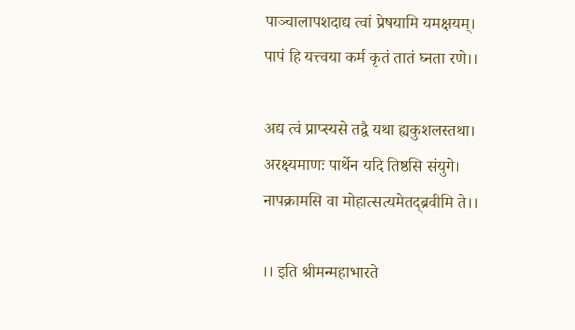पाञ्चालापशदाद्य त्वां प्रेषयामि यमक्षयम्।
पापं हि यत्त्वया कर्म कृतं तातं घ्नता रणे।।

अद्य त्वं प्राप्स्यसे तद्वै यथा ह्यकुशलस्तथा।
अरक्ष्यमाणः पार्थेन यदि तिष्ठसि संयुगे।
नापक्रामसि वा मोहात्सत्यमेतद्ब्रवीमि ते।।

।। इति श्रीमन्महाभारते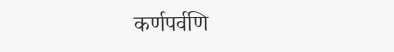कर्णपर्वणि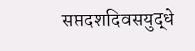सप्तदशदिवसयुद्धे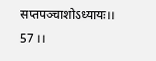सप्तपञ्चाशोऽध्यायः।। 57 ।।